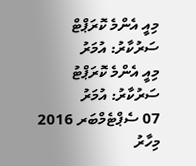މިއީ އެންމެ ކޮރަޕްޓް ސަރުކާރު: އުމަރު
މިއީ އެންމެ ކޮރަޕްޓު ސަރުކާރު: އުމަރު
07 ސެޕްޓެމްބަރ 2016
މިހާރު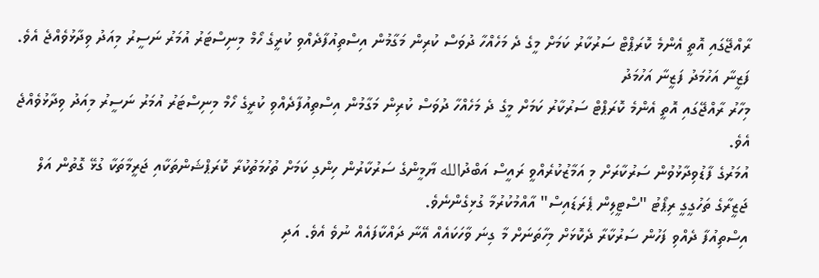ރާއްޖޭގައި އޮތީ އެންމެ ކޮރަޕްޓް ސަރުކާރު ކަމަށް މީގެ ދެ މަހެއްހާ ދުވަސް ކުރިން މަގާމުން އިސްތިއުފާދެއްވި ކުރީގެ ހޯމް މިނިސްޓަރު އުމަރު ނަސީރު މިއަދު ވިދާޅުވެއްޖެ އެވެ.
ފަޒީނާ އަހުމަދު ފަޒީނާ އަހުމަދު
މިހާރު ރާއްޖޭގައި އޮތީ އެންމެ ކޮރަޕްޓް ސަރުކާރު ކަމަށް މީގެ ދެ މަހެއްހާ ދުވަސް ކުރިން މަގާމުން އިސްތިއުފާދެއްވި ކުރީގެ ހޯމް މިނިސްޓަރު އުމަރު ނަސީރު މިއަދު ވިދާޅުވެއްޖެ އެވެ.
އުމަރުގެ ފާޑުވިދާޅުވުން ސަރުކާރަށް މި އަމާޒުކުރެއްވީ ރައީސް އަބްދުالله ޔާމީންގެ ސަރުކާރުން ހިންގި ކަމަށް ތުހުމަތުކުރާ ކޮރަޕްޝަންތަކާއި ޖަރީމާތަކާ ގުޅޭ ގޮތުން އަލް ޖަޒީރާގެ ތަހުގީގީ ރިޕޯޓު "ސްޓީލިން ޕެރަޑައިސް" އާއްމުކުރުމާ ގުޅިގެންނެވެ.
އިސްތިއުފާ ދެއްވި ފަހުން ސަރުކާރާ ދެކޮޅަށް މިހާތަނަށް މާ ގިނަ ވާހަކައެއް އޭނާ ދައްކާފައެއް ނުވެ އެވެ. އަދި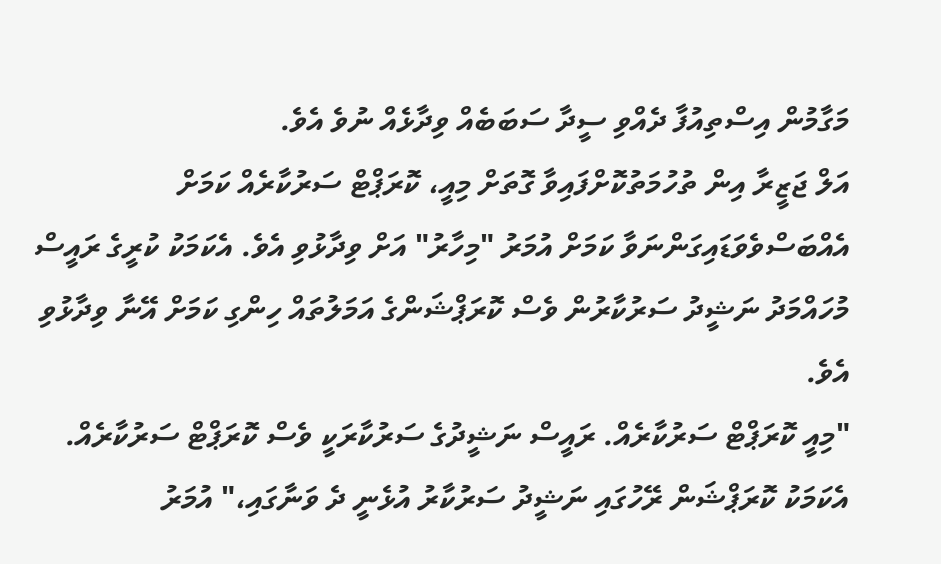މަގާމުން އިސްތިއުފާ ދެއްވި ސީދާ ސަބަބެއް ވިދާޅެއް ނުވެ އެވެ.
އަލް ޖަޒީރާ އިން ތުހުމަތުކޮށްފައިވާ ގޮތަށް މިއީ، ކޮރަޕްޓް ސަރުކާރެއް ކަމަށް އެއްބަސްވެވަޑައިގަންނަވާ ކަމަށް އުމަރު "މިހާރު" އަށް ވިދާޅުވި އެވެ. އެކަމަކު ކުރީގެ ރައީސް މުހައްމަދު ނަޝީދު ސަރުކާރުން ވެސް ކޮރަޕްޝަންގެ އަމަލުތައް ހިންގި ކަމަށް އޭނާ ވިދާޅުވި އެވެ.
"މިއީ ކޮރަޕްޓް ސަރުކާރެއް. ރައީސް ނަޝީދުގެ ސަރުކާރަކީ ވެސް ކޮރަޕްޓް ސަރުކާރެއް. އެކަމަކު ކޮރަޕްޝަން ރޭހުގައި ނަޝީދު ސަރުކާރު އުޅެނީ ދެ ވަނާގައި،" އުމަރު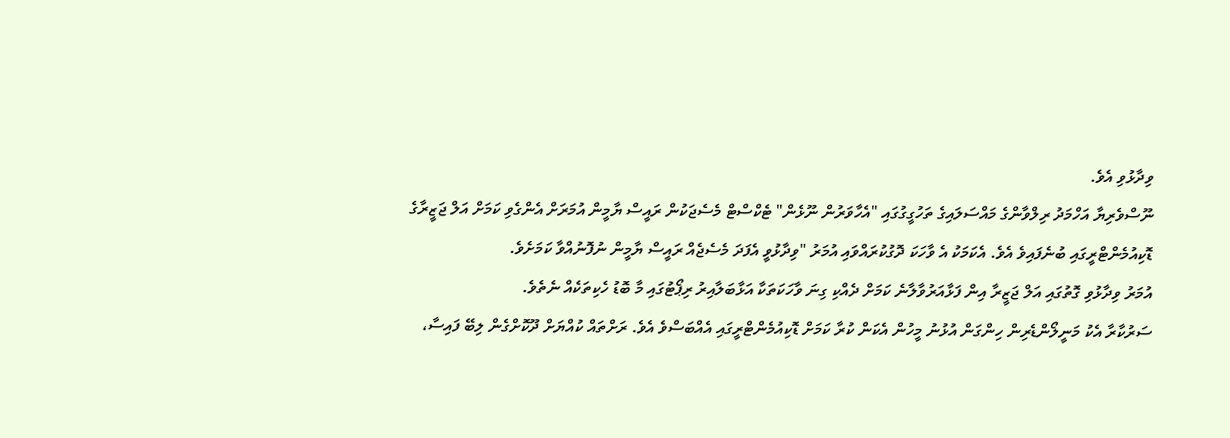ވިދާޅުވި އެވެ.
ނޫސްވެރިޔާ އަހްމަދު ރިލްވާންގެ މައްސަލައިގެ ތަހުގީގުގައި "އެހާވަރުން ނޫޅެން" ޓެކްސްޓް މެސެޖަކުން ރައީސް ޔާމީން އުމަރަށް އެންގެވި ކަމަށް އަލް ޖަޒީރާގެ ޑޮކިއުމެންޓްރީގައި ބުނެފައިވެ އެވެ. އެކަމަކު އެ ވާހަކަ ދޮގުކުރައްވައި އުމަރު "ވިދާޅުވީ އެފަދަ މެސެޖެއް ރައީސް ޔާމީން ނުފޮނުއްވާ ކަމަށެވެ.
އުމަރު ވިދާޅުވި ގޮތުގައި އަލް ޖަޒީރާ އިން ފަޅާއަރުވާލާނެ ކަމަށް ދެއްކި ގިނަ ވާހަކަތަކާ އަޅާބަލާއިރު ރިޕޯޓުގައި މާ ބޮޑު ހެކިތަކެއް ނެތެވެ.
ސަރުކާރާ އެކު މަނީލޯންޑެރިން ހިންގަން އުޅުނު މީހުން އެކަން ކުރާ ކަމަށް ޑޮކިއުމެންޓްރީގައި އެއްބަސްވެ އެވެ. ރަށްތައް ކުއްޔަށް ދޫކޮށްގެން ލިބޭ ފައިސާ،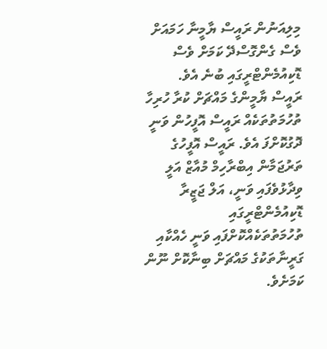މިލިއަނުން ރައީސް ޔާމީނާ ހަމައަށް ވެސް ގެންގޮސްދޭ ކަމަށް ވެސް ޑޮކިއުމެންޓްރީގައި ބުނެ އެވެ.
ރައީސް ޔާމީންގެ މައްޗަށް ކުރާ ހުރިހާ ތުހުމަތުތަކެއް ރައީސް އޮފީހުން ވަނީ ދޮގުކޮށްފަ އެވެ. ރައީސް އޮފީހުގެ ތަރުޖަމާން އިބްރާހިމް މުއާޒް އަލީ ވިދާޅުވެފައި ވަނީ، އަލް ޖަޒީރާ ޑޮކިއުމެންޓްރީގައި ތުހުމަތުތަކެއްކޮށްފައި ވަނީ ހެއްކާއި ގަރީނާތަކުގެ މައްޗަށް ބިނާކޮށް ނޫން ކަމަށެވެ.